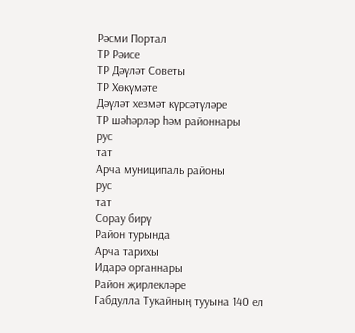Рәсми Портал
ТР Рәисе
ТР Дәүләт Советы
ТР Хөкүмәте
Дәүләт хезмәт күрсәтүләре
ТР шәһәрләр һәм районнары
рус
тат
Арча муниципаль районы
рус
тат
Сорау бирү
Район турында
Арча тарихы
Идарә органнары
Район җирлекләре
Габдулла Тукайның тууына 140 ел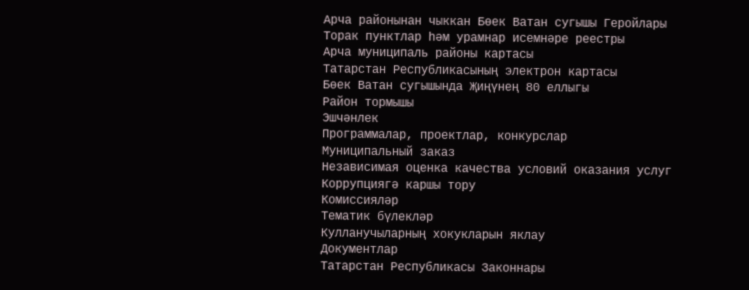Арча районынан чыккан Бөек Ватан сугышы Геройлары
Торак пунктлар һәм урамнар исемнәре реестры
Арча муниципаль районы картасы
Татарстан Республикасының электрон картасы
Бөек Ватан сугышында Җиңүнең 80 еллыгы
Район тормышы
Эшчәнлек
Программалар, проектлар, конкурслар
Муниципальный заказ
Независимая оценка качества условий оказания услуг
Коррупциягә каршы тору
Комиссияләр
Тематик бүлекләр
Кулланучыларның хокукларын яклау
Документлар
Татарстан Республикасы Законнары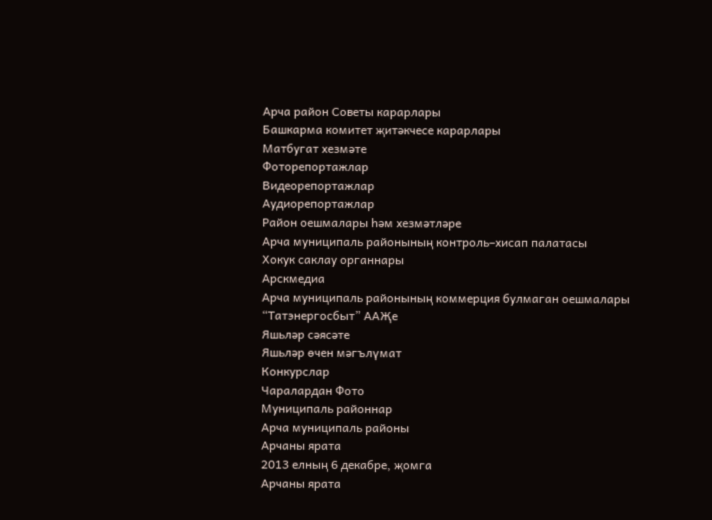Арча район Советы карарлары
Башкарма комитет җитәкчесе карарлары
Матбугат хезмәте
Фоторепортажлар
Видеорепортажлар
Аудиорепортажлар
Район оешмалары һәм хезмәтләре
Арча муниципаль районының контроль–хисап палатасы
Хокук саклау органнары
Арскмедиа
Арча муниципаль районының коммерция булмаган оешмалары
“Татэнергосбыт” ААҖе
Яшьләр сәясәте
Яшьләр өчен мәгълүмат
Конкурслар
Чаралардан Фото
Муниципаль районнар
Арча муниципаль районы
Арчаны ярата
2013 елның 6 декабре, җомга
Арчаны ярата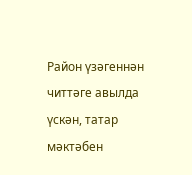Район үзәгеннән читтәге авылда үскән, татар мәктәбен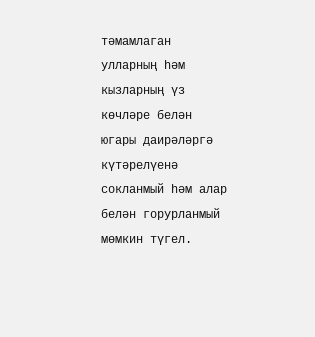тәмамлаган улларның һәм кызларның үз көчләре белән югары даирәләргә күтәрелүенә сокланмый һәм алар белән горурланмый мөмкин түгел.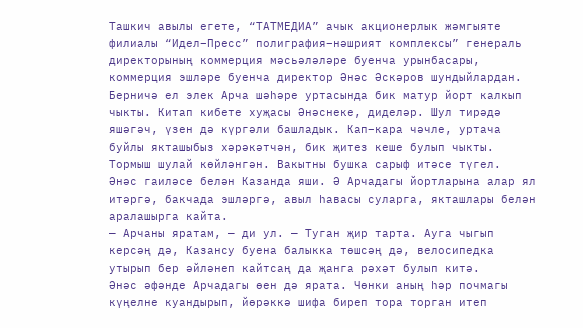Ташкич авылы егете, “ТАТМЕДИА” ачык акционерлык жәмгыяте филиалы “Идел–Пресс” полиграфия–нәшрият комплексы” генераль директорының коммерция мәсьәләләре буенча урынбасары, коммерция эшләре буенча директор Әнәс Әскәров шундыйлардан.
Берничә ел элек Арча шәһәре уртасында бик матур йорт калкып чыкты. Китап кибете хуҗасы Әнәснеке, диделәр. Шул тирәдә яшәгәч, үзен дә күргәли башладык. Кап–кара чәчле, уртача буйлы якташыбыз хәрәкәтчән, бик җитез кеше булып чыкты. Тормыш шулай көйләнгән. Вакытны бушка сарыф итәсе түгел.
Әнәс гаиләсе белән Казанда яши. Ә Арчадагы йортларына алар ял итәргә, бакчада эшләргә, авыл һавасы суларга, якташлары белән аралашырга кайта.
— Арчаны яратам, — ди ул. — Туган җир тарта. Ауга чыгып керсәң дә, Казансу буена балыкка төшсәң дә, велосипедка утырып бер әйләнеп кайтсаң да җанга рәхәт булып китә.
Әнәс әфәнде Арчадагы өен дә ярата. Чөнки аның һәр почмагы күңелне куандырып, йөрәккә шифа биреп тора торган итеп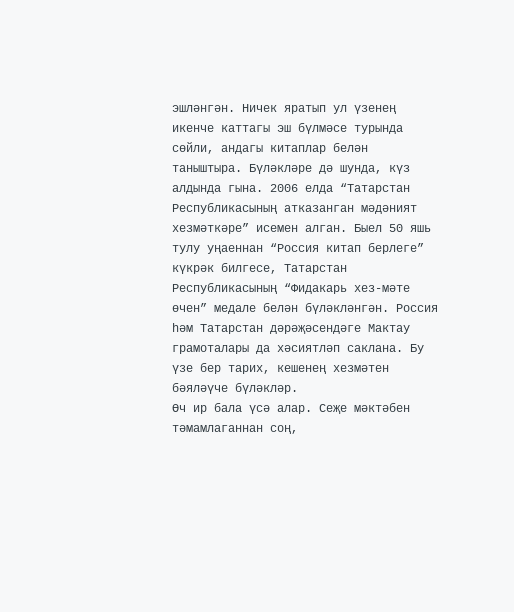эшләнгән. Ничек яратып ул үзенең икенче каттагы эш бүлмәсе турында сөйли, андагы китаплар белән таныштыра. Бүләкләре дә шунда, күз алдында гына. 2006 елда “Татарстан Республикасының атказанган мәдәният хезмәткәре” исемен алган. Быел 50 яшь тулу уңаеннан “Россия китап берлеге” күкрәк билгесе, Татарстан Республикасының “Фидакарь хез-мәте өчен” медале белән бүләкләнгән. Россия һәм Татарстан дәрәҗәсендәге Мактау грамоталары да хәсиятләп саклана. Бу үзе бер тарих, кешенең хезмәтен бәяләүче бүләкләр.
Өч ир бала үсә алар. Сеҗе мәктәбен тәмамлаганнан соң,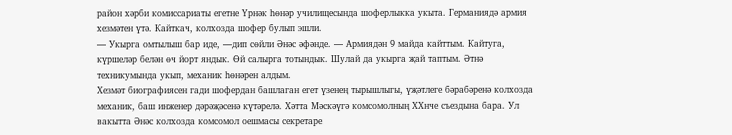район хәрби комиссариаты егетне Үрнәк һөнәр училищесында шоферлыкка укыта. Германиядә армия хезмәтен үтә. Кайткач, колхозда шофер булып эшли.
— Укырга омтылыш бар иде, —дип сөйли Әнәс әфәнде. — Армиядән 9 майда кайттым. Кайтуга, күршеләр белән өч йорт яндык. Өй салырга тотындык. Шулай да укырга җай таптым. Әтнә техникумында укып, механик һөнәрен алдым.
Хезмәт биографиясен гади шофердан башлаган егет үзенең тырышлыгы, үҗәтлеге бәрабәренә колхозда механик, баш инженер дәрәҗәсенә күтәрелә. Хәтта Мәскәүгә комсомолның XXнче съездына бара. Ул вакытта Әнәс колхозда комсомол оешмасы секретаре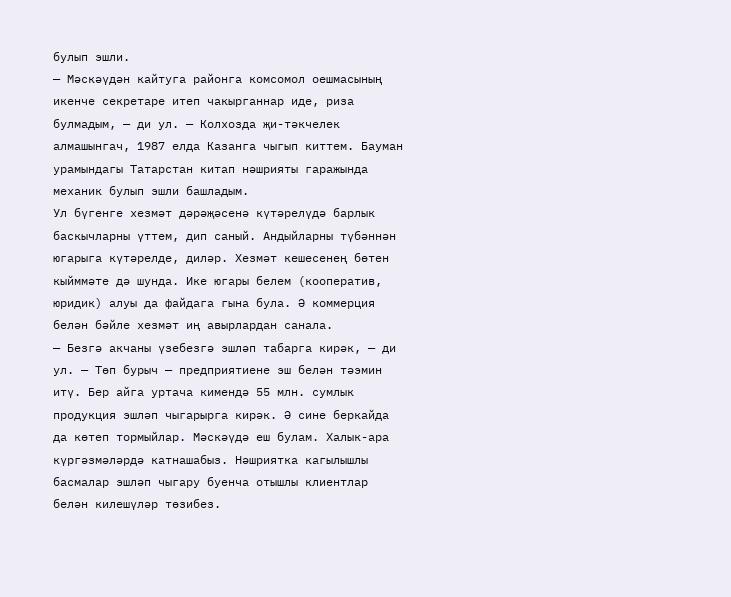булып эшли.
— Мәскәүдән кайтуга районга комсомол оешмасының икенче секретаре итеп чакырганнар иде, риза булмадым, — ди ул. — Колхозда җи-тәкчелек алмашынгач, 1987 елда Казанга чыгып киттем. Бауман урамындагы Татарстан китап нәшрияты гаражында механик булып эшли башладым.
Ул бүгенге хезмәт дәрәҗәсенә күтәрелүдә барлык баскычларны үттем, дип саный. Андыйларны түбәннән югарыга күтәрелде, диләр. Хезмәт кешесенең бөтен кыйммәте дә шунда. Ике югары белем (кооператив, юридик) алуы да файдага гына була. Ә коммерция белән бәйле хезмәт иң авырлардан санала.
— Безгә акчаны үзебезгә эшләп табарга кирәк, — ди ул. — Төп бурыч — предприятиене эш белән тәэмин итү. Бер айга уртача кимендә 55 млн. сумлык продукция эшләп чыгарырга кирәк. Ә сине беркайда да көтеп тормыйлар. Мәскәүдә еш булам. Халык-ара күргәзмәләрдә катнашабыз. Нәшриятка кагылышлы басмалар эшләп чыгару буенча отышлы клиентлар белән килешүләр төзибез.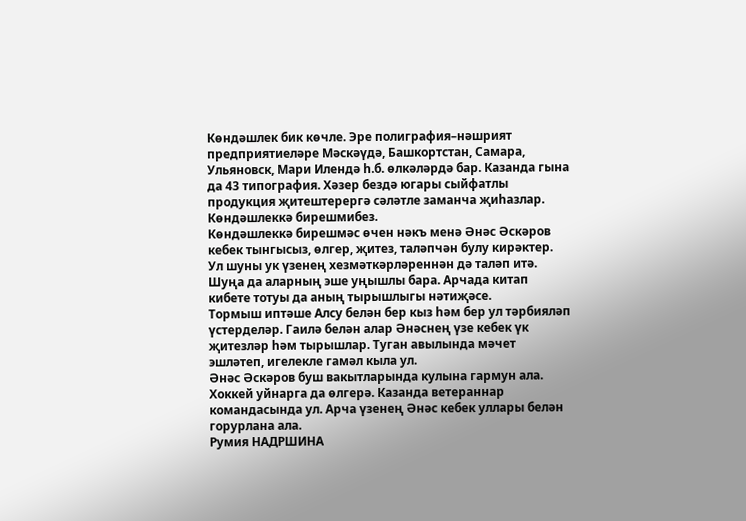Көндәшлек бик көчле. Эре полиграфия–нәшрият предприятиеләре Мәскәүдә, Башкортстан, Самара, Ульяновск, Мари Илендә һ.б. өлкәләрдә бар. Казанда гына да 43 типография. Хәзер бездә югары сыйфатлы продукция җитештерергә сәләтле заманча җиһазлар. Көндәшлеккә бирешмибез.
Көндәшлеккә бирешмәс өчен нәкъ менә Әнәс Әскәров кебек тынгысыз, өлгер, җитез, таләпчән булу кирәктер. Ул шуны ук үзенең хезмәткәрләреннән дә таләп итә. Шуңа да аларның эше уңышлы бара. Арчада китап кибете тотуы да аның тырышлыгы нәтиҗәсе.
Тормыш иптәше Алсу белән бер кыз һәм бер ул тәрбияләп үстерделәр. Гаилә белән алар Әнәснең үзе кебек үк җитезләр һәм тырышлар. Туган авылында мәчет эшләтеп, игелекле гамәл кыла ул.
Әнәс Әскәров буш вакытларында кулына гармун ала. Хоккей уйнарга да өлгерә. Казанда ветераннар командасында ул. Арча үзенең Әнәс кебек уллары белән горурлана ала.
Румия НАДРШИНА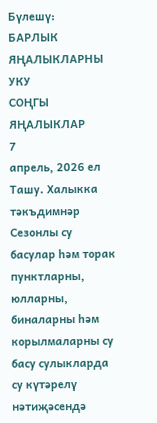Бүлешү:
БАРЛЫК ЯҢАЛЫКЛАРНЫ УКУ
СОҢГЫ ЯҢАЛЫКЛАР
7
апрель, 2026 ел
Ташу. Халыкка тәкъдимнәр
Сезонлы су басулар һәм торак пунктларны, юлларны, биналарны һәм корылмаларны су басу сулыкларда су күтәрелү нәтиҗәсендә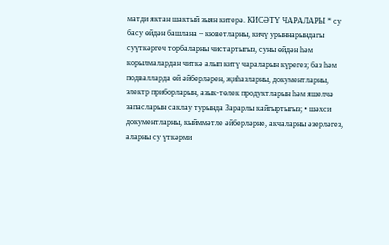матди яктан шактый зыян китерә. КИСӘТҮ ЧАРАЛАРЫ * су басу өйдән башлана – кюветларны, кичү урыннарындагы суүткәргеч торбаларны чистартыгыз, суны өйдән һәм корылмалардан читкә алып китү чараларын күрегез; баз һәм подвалларда өй әйберләрен, җиһазларны, документларны, электр приборларын, азык-төлек продуктларын һәм яшелчә запасларын саклау турында Зарарлы кайгыртыгыз; • шәхси документларны, кыйммәтле әйберләрне, акчаларны әзерләгез, аларны су үткәрми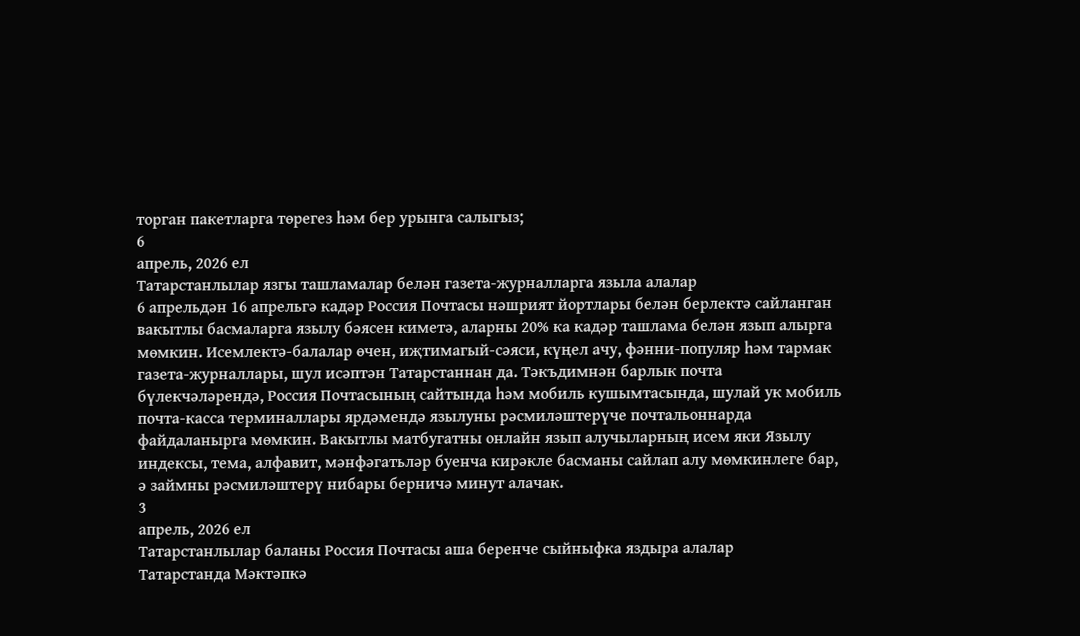торган пакетларга төрегез һәм бер урынга салыгыз;
6
апрель, 2026 ел
Татарстанлылар язгы ташламалар белән газета-журналларга языла алалар
6 апрельдән 16 апрельгә кадәр Россия Почтасы нәшрият йортлары белән берлектә сайланган вакытлы басмаларга язылу бәясен киметә, аларны 20% ка кадәр ташлама белән язып алырга мөмкин. Исемлектә-балалар өчен, иҗтимагый-сәяси, күңел ачу, фәнни-популяр һәм тармак газета-журналлары, шул исәптән Татарстаннан да. Тәкъдимнән барлык почта бүлекчәләрендә, Россия Почтасының сайтында һәм мобиль кушымтасында, шулай ук мобиль почта-касса терминаллары ярдәмендә язылуны рәсмиләштерүче почтальоннарда файдаланырга мөмкин. Вакытлы матбугатны онлайн язып алучыларның исем яки Язылу индексы, тема, алфавит, мәнфәгатьләр буенча кирәкле басманы сайлап алу мөмкинлеге бар, ә займны рәсмиләштерү нибары берничә минут алачак.
3
апрель, 2026 ел
Татарстанлылар баланы Россия Почтасы аша беренче сыйныфка яздыра алалар
Татарстанда Мәктәпкә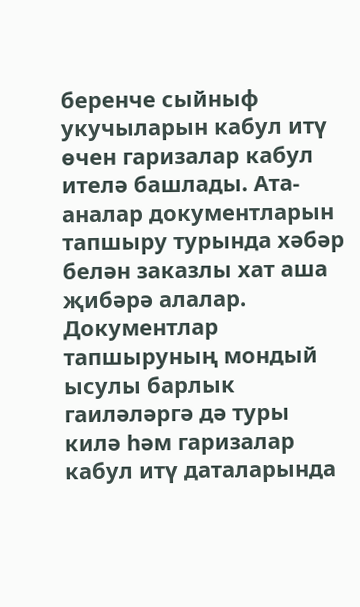беренче сыйныф укучыларын кабул итү өчен гаризалар кабул ителә башлады. Ата-аналар документларын тапшыру турында хәбәр белән заказлы хат аша җибәрә алалар. Документлар тапшыруның мондый ысулы барлык гаиләләргә дә туры килә һәм гаризалар кабул итү даталарында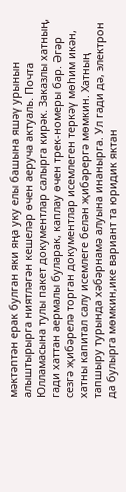мәктәптән ерак булган яки яңа уку елы башына яшәү урынын алыштырырга ниятләгән кешеләр өчен аеруча актуаль. Почта Юлламасына тулы пакет документлар салырга кирәк. Заказлы хатның, гади хаттан аермалы буларак, каплау өчен трек-номеры бар. Әгәр сезгә җибәрелә торган документлар исемлеген теркәү мөһим икән, хатны капитал салу исемлеге белән җибәрергә мөмкин. Хатның тапшыру турында хәбәрнамә алуына инанырга. Ул гади дә, электрон да булырга мөмкин,ике вариант та юридик яктан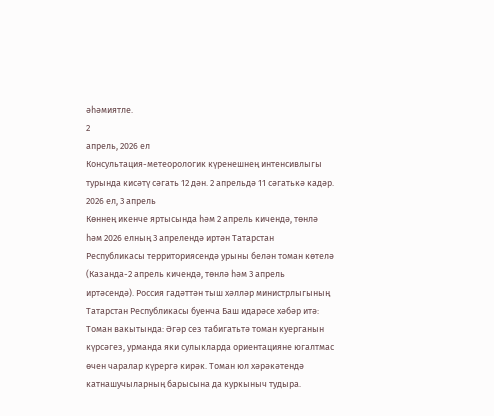әһәмиятле.
2
апрель, 2026 ел
Консультация-метеорологик күренешнең интенсивлыгы турында кисәтү сәгать 12 дән. 2 апрельдә 11 сәгатькә кадәр. 2026 ел, 3 апрель
Көннең икенче яртысында һәм 2 апрель кичендә, төнлә һәм 2026 елның 3 апрелендә иртән Татарстан Республикасы территориясендә урыны белән томан көтелә (Казанда-2 апрель кичендә, төнлә һәм 3 апрель иртәсендә). Россия гадәттән тыш хәлләр министрлыгының Татарстан Республикасы буенча Баш идарәсе хәбәр итә: Томан вакытында: Әгәр сез табигатьтә томан куерганын күрсәгез, урманда яки сулыкларда ориентацияне югалтмас өчен чаралар күрергә кирәк. Томан юл хәрәкәтендә катнашучыларның барысына да куркыныч тудыра.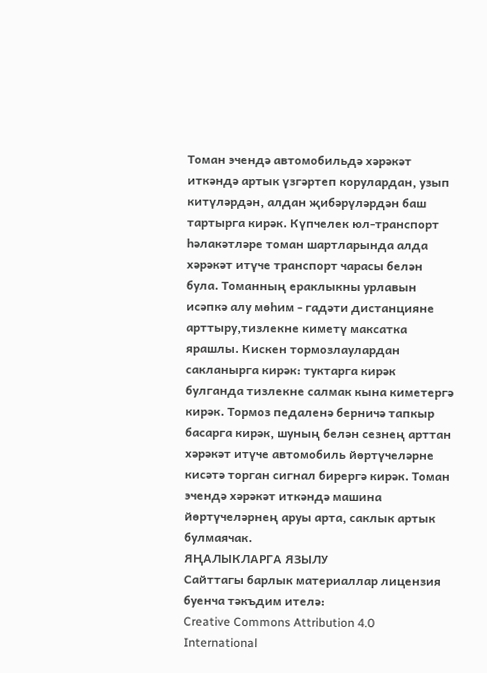Томан эчендә автомобильдә хәрәкәт иткәндә артык үзгәртеп корулардан, узып китүләрдән, алдан җибәрүләрдән баш тартырга кирәк. Күпчелек юл-транспорт һәлакәтләре томан шартларында алда хәрәкәт итүче транспорт чарасы белән була. Томанның ераклыкны урлавын исәпкә алу мөһим - гадәти дистанцияне арттыру,тизлекне киметү максатка ярашлы. Кискен тормозлаулардан сакланырга кирәк: туктарга кирәк булганда тизлекне салмак кына киметергә кирәк. Тормоз педаленә берничә тапкыр басарга кирәк, шуның белән сезнең арттан хәрәкәт итүче автомобиль йөртүчеләрне кисәтә торган сигнал бирергә кирәк. Томан эчендә хәрәкәт иткәндә машина йөртүчеләрнең аруы арта, саклык артык булмаячак.
ЯҢАЛЫКЛАРГА ЯЗЫЛУ
Сайттагы барлык материаллар лицензия буенча тәкъдим ителә:
Creative Commons Attribution 4.0 International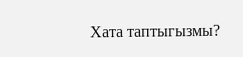Хата таптыгызмы?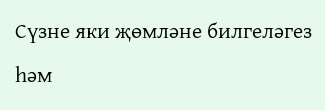Сүзне яки җөмләне билгеләгез һәм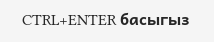CTRL+ENTER басыгыз